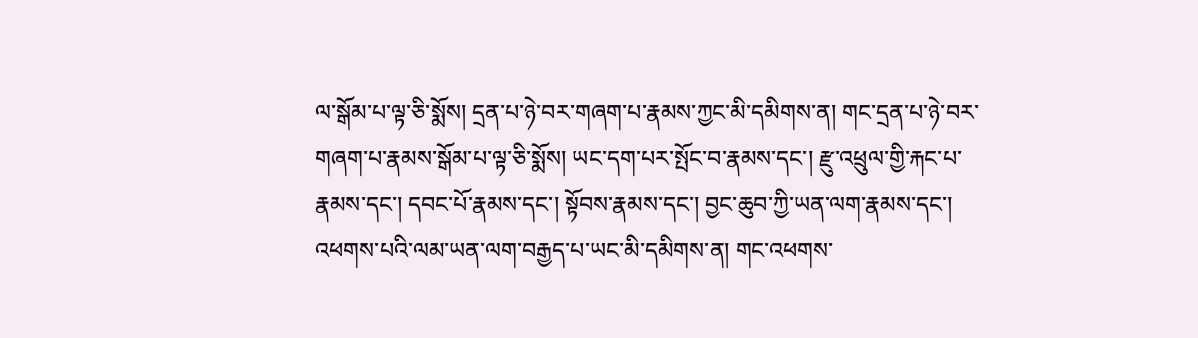ལ་སྒོམ་པ་ལྟ་ཅི་སྨོས། དྲན་པ་ཉེ་བར་གཞག་པ་རྣམས་ཀྱང་མི་དམིགས་ན། གང་དྲན་པ་ཉེ་བར་གཞག་པ་རྣམས་སྒོམ་པ་ལྟ་ཅི་སྨོས། ཡང་དག་པར་སྤོང་བ་རྣམས་དང་། རྫུ་འཕྲུལ་གྱི་རྐང་པ་རྣམས་དང་། དབང་པོ་རྣམས་དང་། སྟོབས་རྣམས་དང་། བྱང་ཆུབ་ཀྱི་ཡན་ལག་རྣམས་དང་། འཕགས་པའི་ལམ་ཡན་ལག་བརྒྱད་པ་ཡང་མི་དམིགས་ན། གང་འཕགས་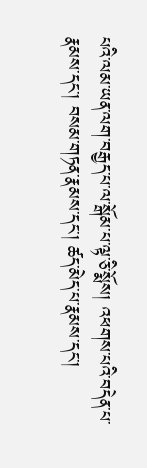པའི་ལམ་ཡན་ལག་བརྒྱད་པ་ལ་སྒོམ་པ་ལྟ་ཅི་སྨོས། འཕགས་པའི་བདེན་པ་རྣམས་དང་། བསམ་གཏན་རྣམས་དང་། ཚད་མེད་པ་རྣམས་དང་།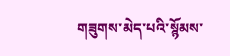གཟུགས་མེད་པའི་སྙོམས་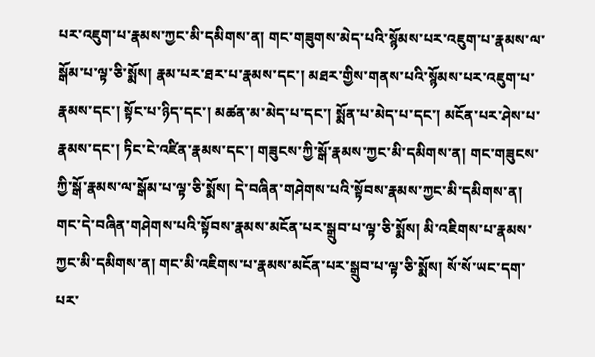པར་འཇུག་པ་རྣམས་ཀྱང་མི་དམིགས་ན། གང་གཟུགས་མེད་པའི་སྙོམས་པར་འཇུག་པ་རྣམས་ལ་སྒོམ་པ་ལྟ་ཅི་སྨོས། རྣམ་པར་ཐར་པ་རྣམས་དང་། མཐར་གྱིས་གནས་པའི་སྙོམས་པར་འཇུག་པ་རྣམས་དང་། སྟོང་པ་ཉིད་དང་། མཚན་མ་མེད་པ་དང་། སྨོན་པ་མེད་པ་དང་། མངོན་པར་ཤེས་པ་རྣམས་དང་། ཏིང་ངེ་འཛིན་རྣམས་དང་། གཟུངས་ཀྱི་སྒོ་རྣམས་ཀྱང་མི་དམིགས་ན། གང་གཟུངས་ཀྱི་སྒོ་རྣམས་ལ་སྒོམ་པ་ལྟ་ཅི་སྨོས། དེ་བཞིན་གཤེགས་པའི་སྟོབས་རྣམས་ཀྱང་མི་དམིགས་ན། གང་དེ་བཞིན་གཤེགས་པའི་སྟོབས་རྣམས་མངོན་པར་སྒྲུབ་པ་ལྟ་ཅི་སྨོས། མི་འཇིགས་པ་རྣམས་ཀྱང་མི་དམིགས་ན། གང་མི་འཇིགས་པ་རྣམས་མངོན་པར་སྒྲུབ་པ་ལྟ་ཅི་སྨོས། སོ་སོ་ཡང་དག་པར་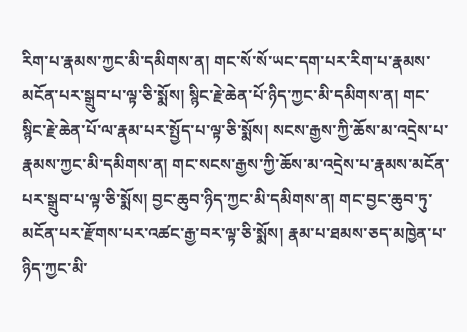རིག་པ་རྣམས་ཀྱང་མི་དམིགས་ན། གང་སོ་སོ་ཡང་དག་པར་རིག་པ་རྣམས་མངོན་པར་སྒྲུབ་པ་ལྟ་ཅི་སྨོས། སྙིང་རྗེ་ཆེན་པོ་ཉིད་ཀྱང་མི་དམིགས་ན། གང་སྙིང་རྗེ་ཆེན་པོ་ལ་རྣམ་པར་སྤྱོད་པ་ལྟ་ཅི་སྨོས། སངས་རྒྱས་ཀྱི་ཆོས་མ་འདྲེས་པ་རྣམས་ཀྱང་མི་དམིགས་ན། གང་སངས་རྒྱས་ཀྱི་ཆོས་མ་འདྲེས་པ་རྣམས་མངོན་པར་སྒྲུབ་པ་ལྟ་ཅི་སྨོས། བྱང་ཆུབ་ཉིད་ཀྱང་མི་དམིགས་ན། གང་བྱང་ཆུབ་ཏུ་མངོན་པར་རྫོགས་པར་འཚང་རྒྱ་བར་ལྟ་ཅི་སྨོས། རྣམ་པ་ཐམས་ཅད་མཁྱེན་པ་ཉིད་ཀྱང་མི་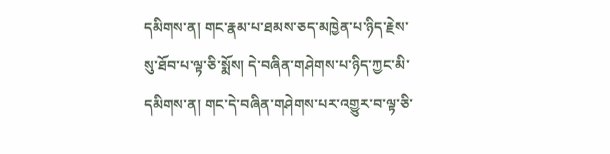དམིགས་ན། གང་རྣམ་པ་ཐམས་ཅད་མཁྱེན་པ་ཉིད་རྗེས་སུ་ཐོབ་པ་ལྟ་ཅི་སྨོས། དེ་བཞིན་གཤེགས་པ་ཉིད་ཀྱང་མི་དམིགས་ན། གང་དེ་བཞིན་གཤེགས་པར་འགྱུར་བ་ལྟ་ཅི་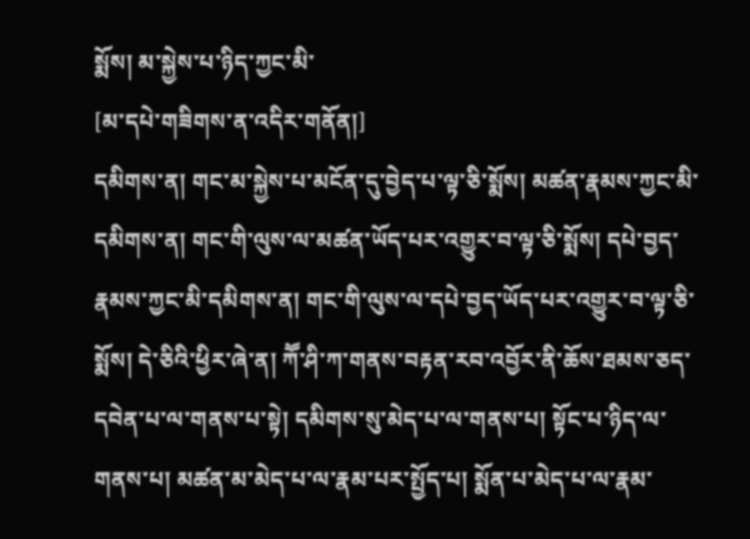སྨོས། མ་སྐྱེས་པ་ཉིད་ཀྱང་མི་
[མ་དཔེ་གཟིགས་ན་འདིར་གནོན།]
དམིགས་ན། གང་མ་སྐྱེས་པ་མངོན་དུ་བྱེད་པ་ལྟ་ཅི་སྨོས། མཚན་རྣམས་ཀྱང་མི་དམིགས་ན། གང་གི་ལུས་ལ་མཚན་ཡོད་པར་འགྱུར་བ་ལྟ་ཅི་སྨོས། དཔེ་བྱད་རྣམས་ཀྱང་མི་དམིགས་ན། གང་གི་ལུས་ལ་དཔེ་བྱད་ཡོད་པར་འགྱུར་བ་ལྟ་ཅི་སྨོས། དེ་ཅིའི་ཕྱིར་ཞེ་ན། ཀཽ་ཤི་ཀ་གནས་བརྟན་རབ་འབྱོར་ནི་ཆོས་ཐམས་ཅད་དབེན་པ་ལ་གནས་པ་སྟེ། དམིགས་སུ་མེད་པ་ལ་གནས་པ། སྟོང་པ་ཉིད་ལ་གནས་པ། མཚན་མ་མེད་པ་ལ་རྣམ་པར་སྤྱོད་པ། སྨོན་པ་མེད་པ་ལ་རྣམ་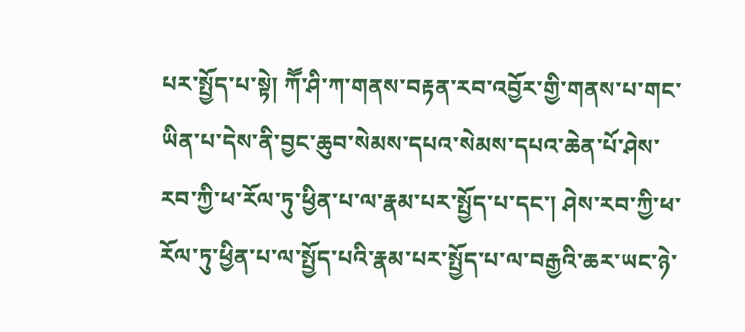པར་སྤྱོད་པ་སྟེ། ཀཽ་ཤི་ཀ་གནས་བརྟན་རབ་འབྱོར་གྱི་གནས་པ་གང་ཡིན་པ་དེས་ནི་བྱང་ཆུབ་སེམས་དཔའ་སེམས་དཔའ་ཆེན་པོ་ཤེས་རབ་ཀྱི་ཕ་རོལ་ཏུ་ཕྱིན་པ་ལ་རྣམ་པར་སྤྱོད་པ་དང་། ཤེས་རབ་ཀྱི་ཕ་རོལ་ཏུ་ཕྱིན་པ་ལ་སྤྱོད་པའི་རྣམ་པར་སྤྱོད་པ་ལ་བརྒྱའི་ཆར་ཡང་ཉེ་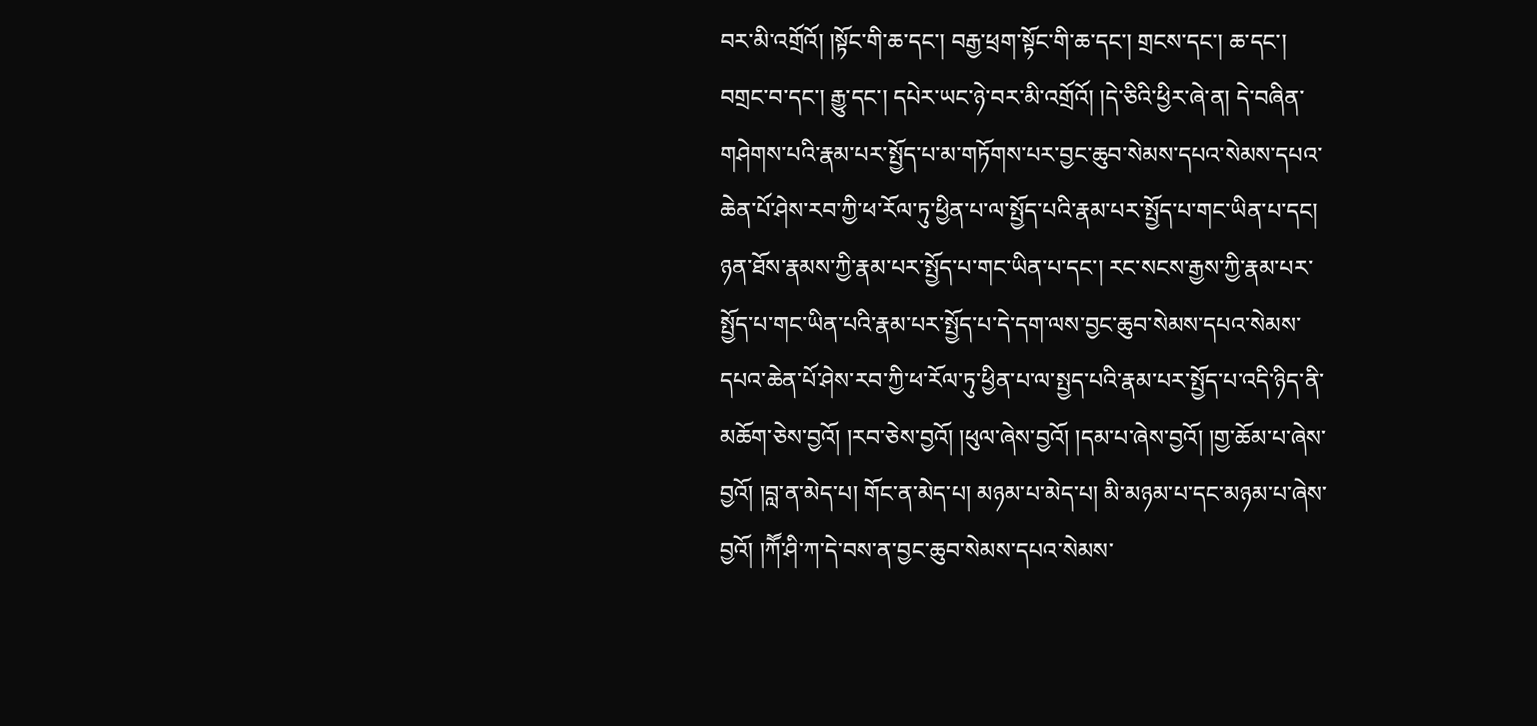བར་མི་འགྲོའོ། །སྟོང་གི་ཆ་དང་། བརྒྱ་ཕྲག་སྟོང་གི་ཆ་དང་། གྲངས་དང་། ཆ་དང་། བགྲང་བ་དང་། རྒྱུ་དང་། དཔེར་ཡང་ཉེ་བར་མི་འགྲོའོ། །དེ་ཅིའི་ཕྱིར་ཞེ་ན། དེ་བཞིན་གཤེགས་པའི་རྣམ་པར་སྤྱོད་པ་མ་གཏོགས་པར་བྱང་ཆུབ་སེམས་དཔའ་སེམས་དཔའ་ཆེན་པོ་ཤེས་རབ་ཀྱི་ཕ་རོལ་ཏུ་ཕྱིན་པ་ལ་སྤྱོད་པའི་རྣམ་པར་སྤྱོད་པ་གང་ཡིན་པ་དང། ཉན་ཐོས་རྣམས་ཀྱི་རྣམ་པར་སྤྱོད་པ་གང་ཡིན་པ་དང་། རང་སངས་རྒྱས་ཀྱི་རྣམ་པར་སྤྱོད་པ་གང་ཡིན་པའི་རྣམ་པར་སྤྱོད་པ་དེ་དག་ལས་བྱང་ཆུབ་སེམས་དཔའ་སེམས་དཔའ་ཆེན་པོ་ཤེས་རབ་ཀྱི་ཕ་རོལ་ཏུ་ཕྱིན་པ་ལ་སྤྱད་པའི་རྣམ་པར་སྤྱོད་པ་འདི་ཉིད་ནི་མཆོག་ཅེས་བྱའོ། །རབ་ཅེས་བྱའོ། །ཕུལ་ཞེས་བྱའོ། །དམ་པ་ཞེས་བྱའོ། །གྱ་ཆོམ་པ་ཞེས་བྱའོ། །བླ་ན་མེད་པ། གོང་ན་མེད་པ། མཉམ་པ་མེད་པ། མི་མཉམ་པ་དང་མཉམ་པ་ཞེས་བྱའོ། །ཀཽ་ཤི་ཀ་དེ་བས་ན་བྱང་ཆུབ་སེམས་དཔའ་སེམས་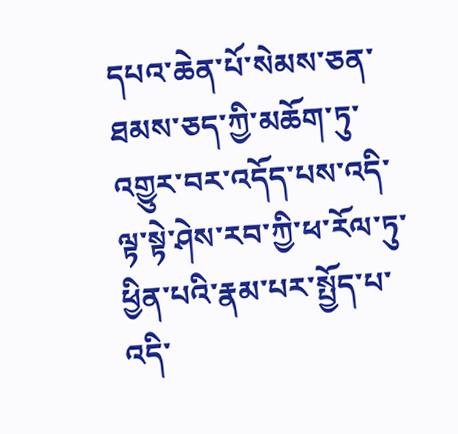དཔའ་ཆེན་པོ་སེམས་ཅན་ཐམས་ཅད་ཀྱི་མཆོག་ཏུ་འགྱུར་བར་འདོད་པས་འདི་ལྟ་སྟེ་ཤེས་རབ་ཀྱི་ཕ་རོལ་ཏུ་ཕྱིན་པའི་རྣམ་པར་སྤྱོད་པ་འདི་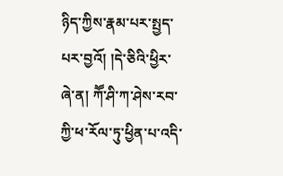ཉིད་ཀྱིས་རྣམ་པར་སྤྱད་པར་བྱའོ། །དེ་ཅིའི་ཕྱིར་ཞེ་ན། ཀཽ་ཤི་ཀ་ཤེས་རབ་ཀྱི་ཕ་རོལ་ཏུ་ཕྱིན་པ་འདི་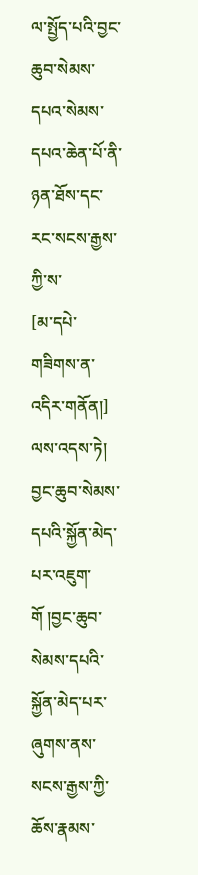ལ་སྤྱོད་པའི་བྱང་ཆུབ་སེམས་དཔའ་སེམས་དཔའ་ཆེན་པོ་ནི་ཉན་ཐོས་དང་རང་སངས་རྒྱས་ཀྱི་ས་
[མ་དཔེ་གཟིགས་ན་འདིར་གནོན།]
ལས་འདས་ཏེ། བྱང་ཆུབ་སེམས་དཔའི་སྐྱོན་མེད་པར་འཇུག་གོ །བྱང་ཆུབ་སེམས་དཔའི་སྐྱོན་མེད་པར་ཞུགས་ནས་སངས་རྒྱས་ཀྱི་ཆོས་རྣམས་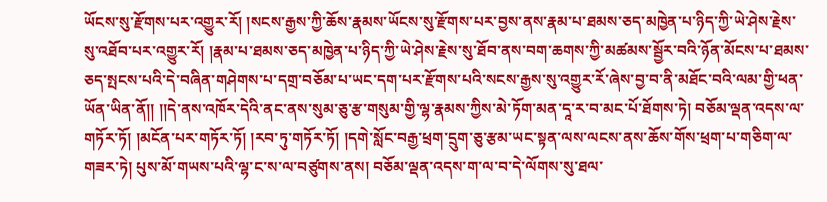ཡོངས་སུ་རྫོགས་པར་འགྱུར་རོ། །སངས་རྒྱས་ཀྱི་ཆོས་རྣམས་ཡོངས་སུ་རྫོགས་པར་བྱས་ནས་རྣམ་པ་ཐམས་ཅད་མཁྱེན་པ་ཉིད་ཀྱི་ཡེ་ཤེས་རྗེས་སུ་འཐོབ་པར་འགྱུར་རོ། །རྣམ་པ་ཐམས་ཅད་མཁྱེན་པ་ཉིད་ཀྱི་ཡེ་ཤེས་རྗེས་སུ་ཐོབ་ནས་བག་ཆགས་ཀྱི་མཚམས་སྦྱོར་བའི་ཉོན་མོངས་པ་ཐམས་ཅད་སྤངས་པའི་དེ་བཞིན་གཤེགས་པ་དགྲ་བཅོམ་པ་ཡང་དག་པར་རྫོགས་པའི་སངས་རྒྱས་སུ་འགྱུར་རོ་ཞེས་བྱ་བ་ནི་མཐོང་བའི་ལམ་གྱི་ཕན་ཡོན་ཡིན་ནོ།། །།དེ་ནས་འཁོར་དེའི་ནང་ནས་སུམ་ཅུ་རྩ་གསུམ་གྱི་ལྷ་རྣམས་ཀྱིས་མེ་ཏོག་མན་དཱ་ར་བ་མང་པོ་ཐོགས་ཏེ། བཅོམ་ལྡན་འདས་ལ་གཏོར་ཏོ། །མངོན་པར་གཏོར་ཏོ། །རབ་ཏུ་གཏོར་ཏོ། །དགེ་སློང་བརྒྱ་ཕྲག་དྲུག་ཅུ་རྩམ་ཡང་སྟན་ལས་ལངས་ནས་ཆོས་གོས་ཕྲག་པ་གཅིག་ལ་གཟར་ཏེ། པུས་མོ་གཡས་པའི་ལྷ་ང་ས་ལ་བཙུགས་ནས། བཅོམ་ལྡན་འདས་ག་ལ་བ་དེ་ལོགས་སུ་ཐལ་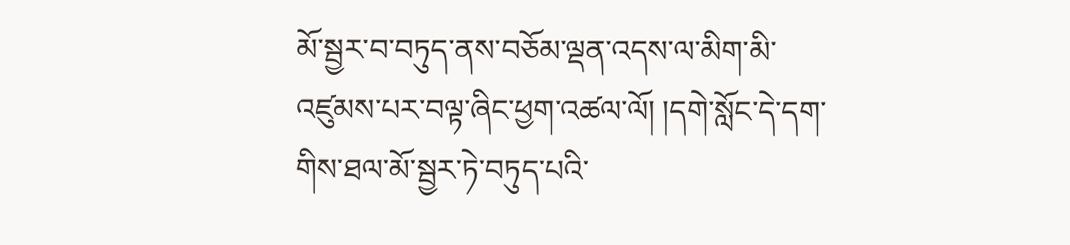མོ་སྦྱར་བ་བཏུད་ནས་བཅོམ་ལྡན་འདས་ལ་མིག་མི་འཛུམས་པར་བལྟ་ཞིང་ཕྱག་འཚལ་ལོ། །དགེ་སློང་དེ་དག་གིས་ཐལ་མོ་སྦྱར་ཏེ་བཏུད་པའི་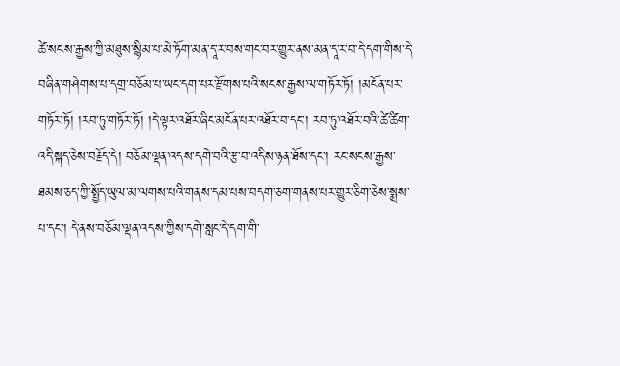ཚེ་སངས་རྒྱས་ཀྱི་མཐུས་སྙིམ་པ་མེ་ཏོག་མན་དཱ་ར་བས་གང་བར་གྱུར་ནས་མན་དཱ་ར་བ་དེ་དག་གིས་དེ་བཞིན་གཤེགས་པ་དགྲ་བཅོམ་པ་ཡང་དག་པར་རྫོགས་པའི་སངས་རྒྱས་ལ་གཏོར་ཏོ། །མངོན་པར་གཏོར་ཏོ། །རབ་ཏུ་གཏོར་ཏོ། །དེ་ལྟར་འཐོར་ཞིང་མངོན་པར་འཐོར་བ་དང་། རབ་ཏུ་འཐོར་བའི་ཚེ་ཚིག་འདི་སྐད་ཅེས་བརྗོད་དེ། བཅོམ་ལྡན་འདས་དགེ་བའི་རྩ་བ་འདིས་ཉན་ཐོས་དང་། རང་སངས་རྒྱས་ཐམས་ཅད་ཀྱི་སྤྱོད་ཡུལ་མ་ལགས་པའི་གནས་དམ་པས་བདག་ཅག་གནས་པར་གྱུར་ཅིག་ཅེས་སྨྲས་པ་དང་། དེ་ནས་བཅོམ་ལྡན་འདས་ཀྱིས་དགེ་སླང་དེ་དག་གི་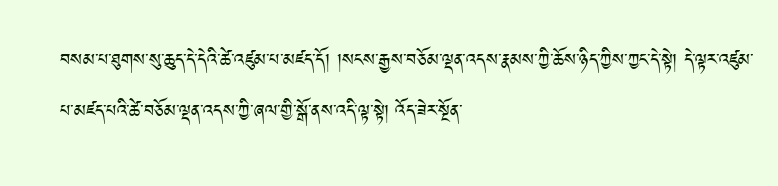བསམ་པ་ཐུགས་སུ་ཆུད་དེ་དེའི་ཚེ་འཛུམ་པ་མཛད་དོ། །སངས་རྒྱས་བཅོམ་ལྡན་འདས་རྣམས་ཀྱི་ཆོས་ཉིད་ཀྱིས་ཀྱང་དེ་སྟེ། དེ་ལྟར་འཛུམ་པ་མཛད་པའི་ཚེ་བཅོམ་ལྡན་འདས་ཀྱི་ཞལ་གྱི་སྒོ་ནས་འདི་ལྟ་སྟེ། འོད་ཟེར་སྔོན་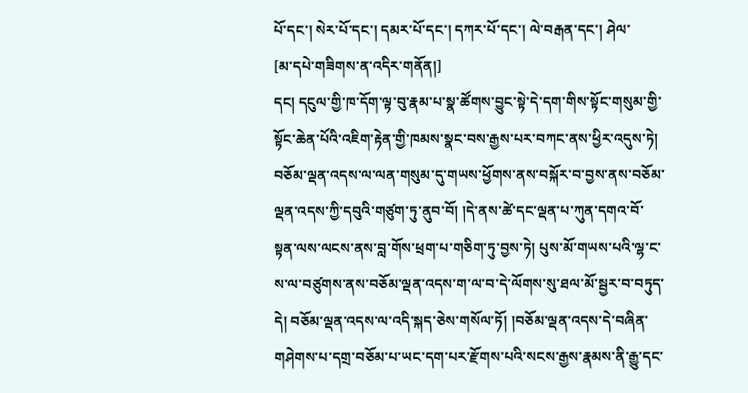པོ་དང་། སེར་པོ་དང་། དམར་པོ་དང་། དཀར་པོ་དང་། ལེ་བརྒན་དང་། ཤེལ་
[མ་དཔེ་གཟིགས་ན་འདིར་གནོན།]
དང། དངུལ་གྱི་ཁ་དོག་ལྟ་བུ་རྣམ་པ་སྣ་ཚོགས་བྱུང་སྟེ་དེ་དག་གིས་སྟོང་གསུམ་གྱི་སྟོང་ཆེན་པོའི་འཇིག་རྟེན་གྱི་ཁམས་སྣང་བས་རྒྱས་པར་བཀང་ནས་ཕྱིར་འདུས་ཏེ། བཅོམ་ལྡན་འདས་ལ་ལན་གསུམ་དུ་གཡས་ཕྱོགས་ནས་བསྐོར་བ་བྱས་ནས་བཅོམ་ལྡན་འདས་ཀྱི་དབུའི་གཙུག་ཏུ་ནུབ་བོ། །དེ་ནས་ཚེ་དང་ལྡན་པ་ཀུན་དགའ་བོ་སྟན་ལས་ལངས་ནས་བླ་གོས་ཕྲག་པ་གཅིག་ཏུ་བྱས་ཏེ། པུས་མོ་གཡས་པའི་ལྷ་ང་ས་ལ་བཙུགས་ནས་བཅོམ་ལྡན་འདས་ག་ལ་བ་དེ་ལོགས་སུ་ཐལ་མོ་སྦྱར་བ་བཏུད་དེ། བཅོམ་ལྡན་འདས་ལ་འདི་སྐད་ཅེས་གསོལ་ཏོ། །བཅོམ་ལྡན་འདས་དེ་བཞིན་གཤེགས་པ་དགྲ་བཅོམ་པ་ཡང་དག་པར་རྫོགས་པའི་སངས་རྒྱས་རྣམས་ནི་རྒྱུ་དང་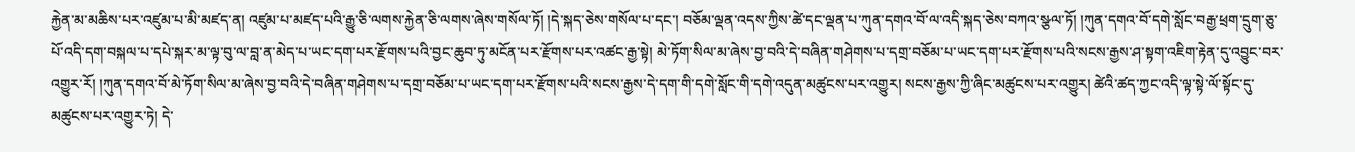རྐྱེན་མ་མཆིས་པར་འཛུམ་པ་མི་མཛད་ན། འཛུམ་པ་མཛད་པའི་རྒྱུ་ཅི་ལགས་རྐྱེན་ཅི་ལགས་ཞེས་གསོལ་ཏོ། །དེ་སྐད་ཅེས་གསོལ་པ་དང་། བཅོམ་ལྡན་འདས་ཀྱིས་ཚེ་དང་ལྡན་པ་ཀུན་དགའ་བོ་ལ་འདི་སྐད་ཅེས་བཀའ་སྩལ་ཏོ། །ཀུན་དགའ་བོ་དགེ་སློང་བརྒྱ་ཕྲག་དྲུག་ཅུ་པོ་འདི་དག་བསྐལ་པ་དཔེ་སྐར་མ་ལྟ་བུ་ལ་བླ་ན་མེད་པ་ཡང་དག་པར་རྫོགས་པའི་བྱང་ཆུབ་ཏུ་མངོན་པར་རྫོགས་པར་འཚང་རྒྱ་སྟེ། མེ་ཏོག་སིལ་མ་ཞེས་བྱ་བའི་དེ་བཞིན་གཤེགས་པ་དགྲ་བཅོམ་པ་ཡང་དག་པར་རྫོགས་པའི་སངས་རྒྱས་ཤ་སྟག་འཇིག་རྟེན་དུ་འབྱུང་བར་འགྱུར་རོ། །ཀུན་དགའ་བོ་མེ་ཏོག་སིལ་མ་ཞེས་བྱ་བའི་དེ་བཞིན་གཤེགས་པ་དགྲ་བཅོམ་པ་ཡང་དག་པར་རྫོགས་པའི་སངས་རྒྱས་དེ་དག་གི་དགེ་སློང་གི་དགེ་འདུན་མཚུངས་པར་འགྱུར། སངས་རྒྱས་ཀྱི་ཞིང་མཚུངས་པར་འགྱུར། ཚེའི་ཚད་ཀྱང་འདི་ལྟ་སྟེ་ལོ་སྟོང་དུ་མཚུངས་པར་འགྱུར་ཏེ། དེ་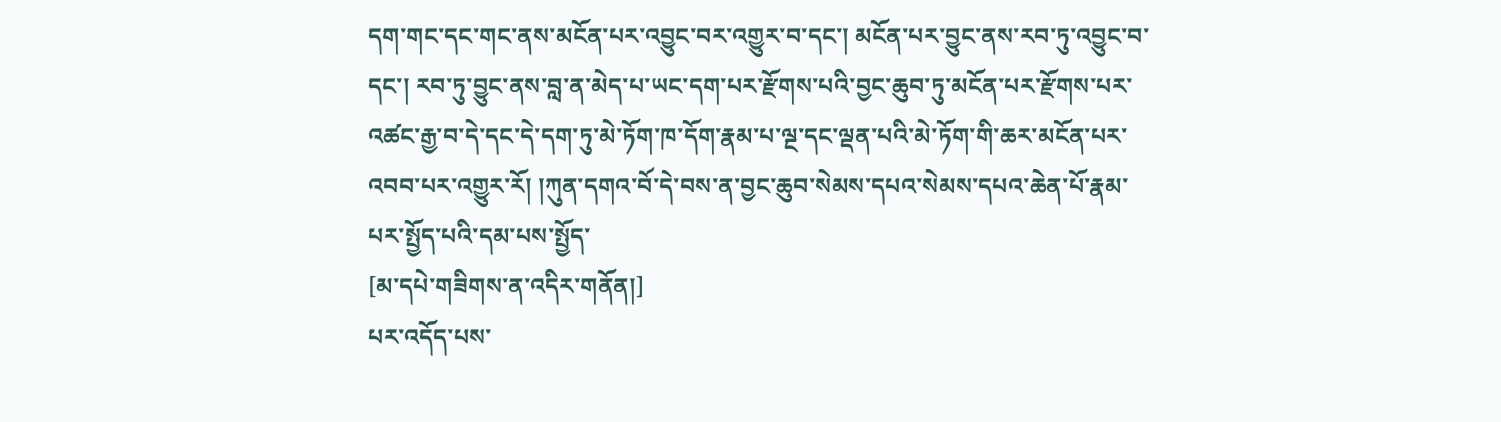དག་གང་དང་གང་ནས་མངོན་པར་འབྱུང་བར་འགྱུར་བ་དང་། མངོན་པར་བྱུང་ནས་རབ་ཏུ་འབྱུང་བ་དང་། རབ་ཏུ་བྱུང་ནས་བླ་ན་མེད་པ་ཡང་དག་པར་རྫོགས་པའི་བྱང་ཆུབ་ཏུ་མངོན་པར་རྫོགས་པར་འཚང་རྒྱ་བ་དེ་དང་དེ་དག་ཏུ་མེ་ཏོག་ཁ་དོག་རྣམ་པ་ལྔ་དང་ལྡན་པའི་མེ་ཏོག་གི་ཆར་མངོན་པར་འབབ་པར་འགྱུར་རོ། །ཀུན་དགའ་བོ་དེ་བས་ན་བྱང་ཆུབ་སེམས་དཔའ་སེམས་དཔའ་ཆེན་པོ་རྣམ་པར་སྤྱོད་པའི་དམ་པས་སྤྱོད་
[མ་དཔེ་གཟིགས་ན་འདིར་གནོན།]
པར་འདོད་པས་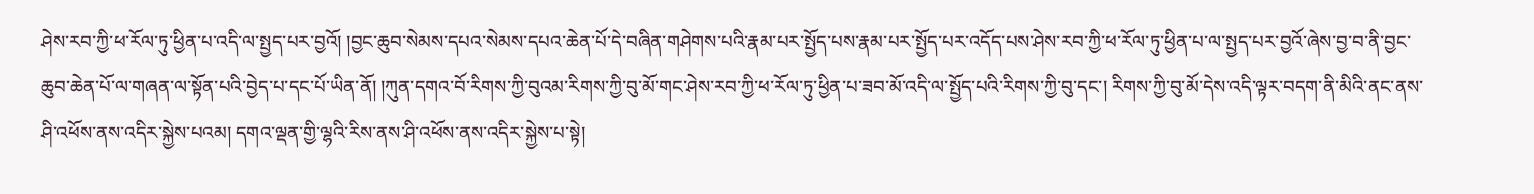ཤེས་རབ་ཀྱི་ཕ་རོལ་ཏུ་ཕྱིན་པ་འདི་ལ་སྤྱད་པར་བྱའོ། །བྱང་ཆུབ་སེམས་དཔའ་སེམས་དཔའ་ཆེན་པོ་དེ་བཞིན་གཤེགས་པའི་རྣམ་པར་སྤྱོད་པས་རྣམ་པར་སྤྱོད་པར་འདོད་པས་ཤེས་རབ་ཀྱི་ཕ་རོལ་ཏུ་ཕྱིན་པ་ལ་སྤྱད་པར་བྱའོ་ཞེས་བྱ་བ་ནི་བྱང་ཆུབ་ཆེན་པོ་ལ་གཞན་ལ་སྟོན་པའི་བྱེད་པ་དང་པོ་ཡིན་ནོ། །ཀུན་དགའ་བོ་རིགས་ཀྱི་བུའམ་རིགས་ཀྱི་བུ་མོ་གང་ཤེས་རབ་ཀྱི་ཕ་རོལ་ཏུ་ཕྱིན་པ་ཟབ་མོ་འདི་ལ་སྤྱོད་པའི་རིགས་ཀྱི་བུ་དང་། རིགས་ཀྱི་བུ་མོ་དེས་འདི་ལྟར་བདག་ནི་མིའི་ནང་ནས་ཤི་འཕོས་ནས་འདིར་སྐྱེས་པའམ། དགའ་ལྡན་གྱི་ལྷའི་རིས་ནས་ཤི་འཕོས་ནས་འདིར་སྐྱེས་པ་སྟེ།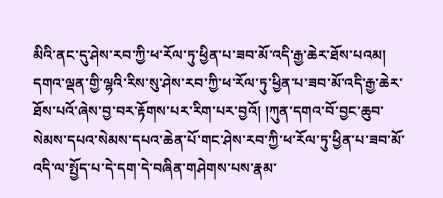མིའི་ནང་དུ་ཤེས་རབ་ཀྱི་ཕ་རོལ་ཏུ་ཕྱིན་པ་ཟབ་མོ་འདི་རྒྱ་ཆེར་ཐོས་པའམ། དགའ་ལྡན་གྱི་ལྷའི་རིས་སུ་ཤེས་རབ་ཀྱི་ཕ་རོལ་ཏུ་ཕྱིན་པ་ཟབ་མོ་འདི་རྒྱ་ཆེར་ཐོས་པའོ་ཞེས་བྱ་བར་རྟོགས་པར་རིག་པར་བྱའོ། །ཀུན་དགའ་བོ་བྱང་ཆུབ་སེམས་དཔའ་སེམས་དཔའ་ཆེན་པོ་གང་ཤེས་རབ་ཀྱི་ཕ་རོལ་ཏུ་ཕྱིན་པ་ཟབ་མོ་འདི་ལ་སྤྱོད་པ་དེ་དག་དེ་བཞིན་གཤེགས་པས་རྣམ་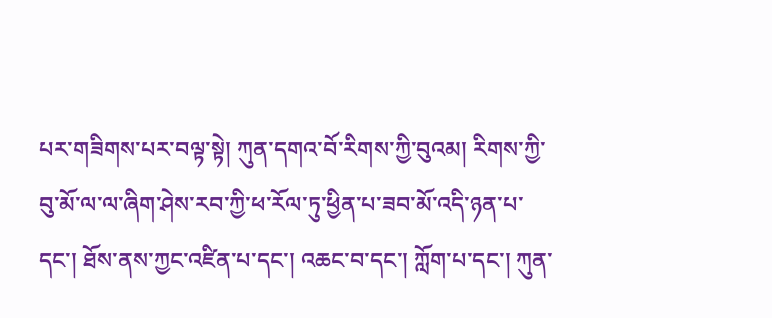པར་གཟིགས་པར་བལྟ་སྟེ། ཀུན་དགའ་བོ་རིགས་ཀྱི་བུའམ། རིགས་ཀྱི་བུ་མོ་ལ་ལ་ཞིག་ཤེས་རབ་ཀྱི་ཕ་རོལ་ཏུ་ཕྱིན་པ་ཟབ་མོ་འདི་ཉན་པ་དང་། ཐོས་ནས་ཀྱང་འཛིན་པ་དང་། འཆང་བ་དང་། ཀློག་པ་དང་། ཀུན་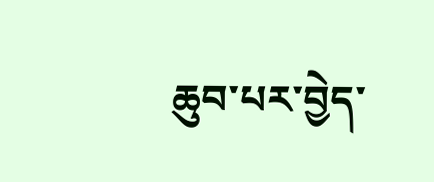ཆུབ་པར་བྱེད་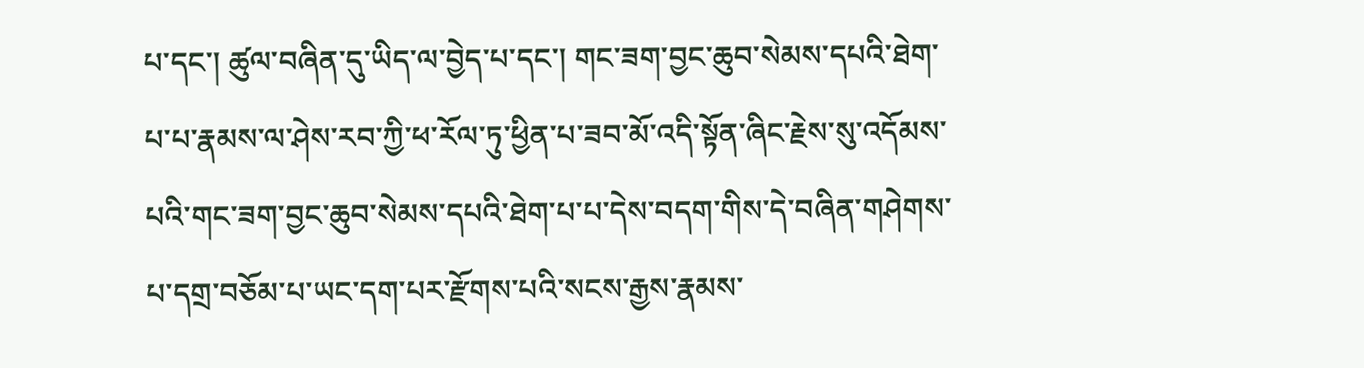པ་དང་། ཚུལ་བཞིན་དུ་ཡིད་ལ་བྱེད་པ་དང་། གང་ཟག་བྱང་ཆུབ་སེམས་དཔའི་ཐེག་པ་པ་རྣམས་ལ་ཤེས་རབ་ཀྱི་ཕ་རོལ་ཏུ་ཕྱིན་པ་ཟབ་མོ་འདི་སྟོན་ཞིང་རྗེས་སུ་འདོམས་པའི་གང་ཟག་བྱང་ཆུབ་སེམས་དཔའི་ཐེག་པ་པ་དེས་བདག་གིས་དེ་བཞིན་གཤེགས་པ་དགྲ་བཅོམ་པ་ཡང་དག་པར་རྫོགས་པའི་སངས་རྒྱས་རྣམས་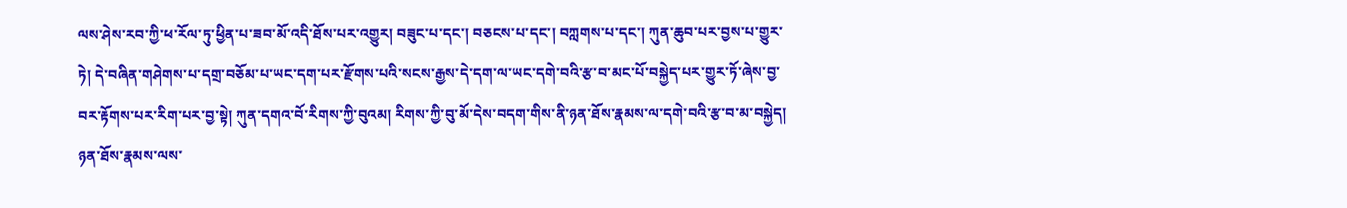ལས་ཤེས་རབ་ཀྱི་ཕ་རོལ་ཏུ་ཕྱིན་པ་ཟབ་མོ་འདི་ཐོས་པར་འགྱུར། བཟུང་པ་དང་། བཅངས་པ་དང་། བཀླགས་པ་དང་། ཀུན་ཆུབ་པར་བྱས་པ་གྱུར་ཏེ། དེ་བཞིན་གཤེགས་པ་དགྲ་བཅོམ་པ་ཡང་དག་པར་རྫོགས་པའི་སངས་རྒྱས་དེ་དག་ལ་ཡང་དགེ་བའི་རྩ་བ་མང་པོ་བསྐྱེད་པར་གྱུར་ཏོ་ཞེས་བྱ་བར་རྟོགས་པར་རིག་པར་བྱ་སྟེ། ཀུན་དགའ་བོ་རིགས་ཀྱི་བུའམ། རིགས་ཀྱི་བུ་མོ་དེས་བདག་གིས་ནི་ཉན་ཐོས་རྣམས་ལ་དགེ་བའི་རྩ་བ་མ་བསྐྱེད། ཉན་ཐོས་རྣམས་ལས་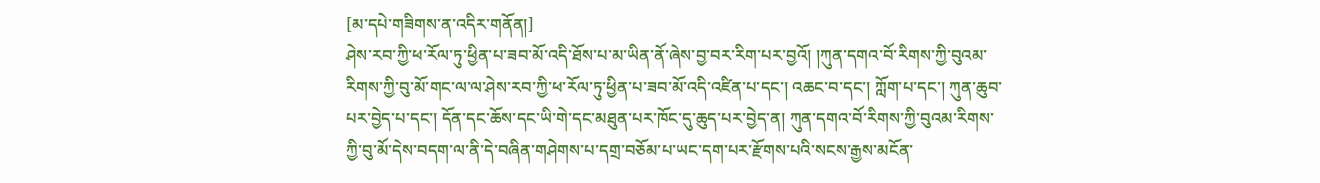[མ་དཔེ་གཟིགས་ན་འདིར་གནོན།]
ཤེས་རབ་ཀྱི་ཕ་རོལ་ཏུ་ཕྱིན་པ་ཟབ་མོ་འདི་ཐོས་པ་མ་ཡིན་ནོ་ཞེས་བྱ་བར་རིག་པར་བྱའོ། །ཀུན་དགའ་བོ་རིགས་ཀྱི་བུའམ་རིགས་ཀྱི་བུ་མོ་གང་ལ་ལ་ཤེས་རབ་ཀྱི་ཕ་རོལ་ཏུ་ཕྱིན་པ་ཟབ་མོ་འདི་འཛིན་པ་དང་། འཆང་བ་དང་། ཀློག་པ་དང་། ཀུན་ཆུབ་པར་བྱེད་པ་དང་། དོན་དང་ཆོས་དང་ཡི་གེ་དང་མཐུན་པར་ཁོང་དུ་ཆུད་པར་བྱེད་ན། ཀུན་དགའ་བོ་རིགས་ཀྱི་བུའམ་རིགས་ཀྱི་བུ་མོ་དེས་བདག་ལ་ནི་དེ་བཞིན་གཤེགས་པ་དགྲ་བཅོམ་པ་ཡང་དག་པར་རྫོགས་པའི་སངས་རྒྱས་མངོན་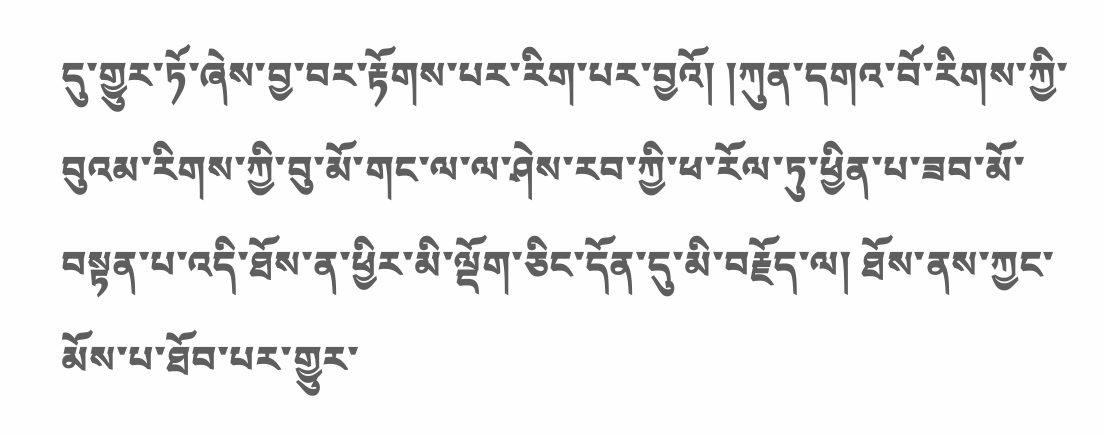དུ་གྱུར་ཏོ་ཞེས་བྱ་བར་རྟོགས་པར་རིག་པར་བྱའོ། །ཀུན་དགའ་བོ་རིགས་ཀྱི་བུའམ་རིགས་ཀྱི་བུ་མོ་གང་ལ་ལ་ཤེས་རབ་ཀྱི་ཕ་རོལ་ཏུ་ཕྱིན་པ་ཟབ་མོ་བསྟན་པ་འདི་ཐོས་ན་ཕྱིར་མི་ལྡོག་ཅིང་དོན་དུ་མི་བརྗོད་ལ། ཐོས་ནས་ཀྱང་མོས་པ་ཐོབ་པར་གྱུར་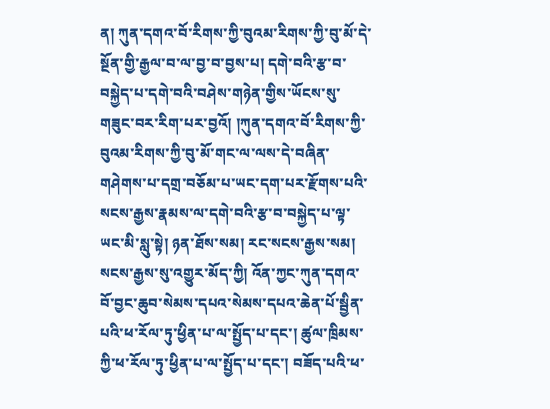ན། ཀུན་དགའ་བོ་རིགས་ཀྱི་བུའམ་རིགས་ཀྱི་བུ་མོ་དེ་སྔོན་གྱི་རྒྱལ་བ་ལ་བྱ་བ་བྱས་པ། དགེ་བའི་རྩ་བ་བསྐྱེད་པ་དགེ་བའི་བཤེས་གཉེན་གྱིས་ཡོངས་སུ་གཟུང་བར་རིག་པར་བྱའོ། །ཀུན་དགའ་བོ་རིགས་ཀྱི་བུའམ་རིགས་ཀྱི་བུ་མོ་གང་ལ་ལས་དེ་བཞིན་གཤེགས་པ་དགྲ་བཅོམ་པ་ཡང་དག་པར་རྫོགས་པའི་སངས་རྒྱས་རྣམས་ལ་དགེ་བའི་རྩ་བ་བསྐྱེད་པ་ལྟ་ཡང་མི་སླུ་སྟེ། ཉན་ཐོས་སམ། རང་སངས་རྒྱས་སམ། སངས་རྒྱས་སུ་འགྱུར་མོད་ཀྱི། འོན་ཀྱང་ཀུན་དགའ་བོ་བྱང་ཆུབ་སེམས་དཔའ་སེམས་དཔའ་ཆེན་པོ་སྦྱིན་པའི་ཕ་རོལ་ཏུ་ཕྱིན་པ་ལ་སྤྱོད་པ་དང་། ཚུལ་ཁྲིམས་ཀྱི་ཕ་རོལ་ཏུ་ཕྱིན་པ་ལ་སྤྱོད་པ་དང་། བཟོད་པའི་ཕ་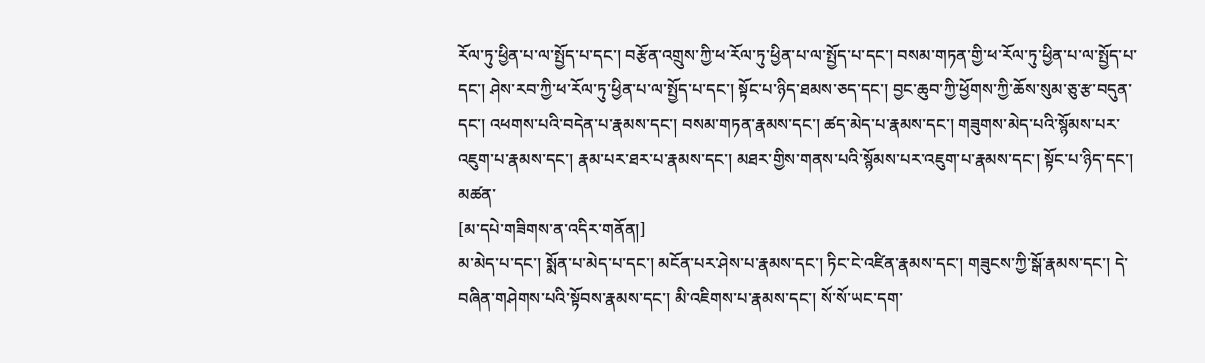རོལ་ཏུ་ཕྱིན་པ་ལ་སྤྱོད་པ་དང་། བརྩོན་འགྲུས་ཀྱི་ཕ་རོལ་ཏུ་ཕྱིན་པ་ལ་སྤྱོད་པ་དང་། བསམ་གཏན་གྱི་ཕ་རོལ་ཏུ་ཕྱིན་པ་ལ་སྤྱོད་པ་དང་། ཤེས་རབ་ཀྱི་ཕ་རོལ་ཏུ་ཕྱིན་པ་ལ་སྤྱོད་པ་དང་། སྟོང་པ་ཉིད་ཐམས་ཅད་དང་། བྱང་ཆུབ་ཀྱི་ཕྱོགས་ཀྱི་ཆོས་སུམ་ཅུ་རྩ་བདུན་དང་། འཕགས་པའི་བདེན་པ་རྣམས་དང་། བསམ་གཏན་རྣམས་དང་། ཚད་མེད་པ་རྣམས་དང་། གཟུགས་མེད་པའི་སྙོམས་པར་འཇུག་པ་རྣམས་དང་། རྣམ་པར་ཐར་པ་རྣམས་དང་། མཐར་གྱིས་གནས་པའི་སྙོམས་པར་འཇུག་པ་རྣམས་དང་། སྟོང་པ་ཉིད་དང་། མཚན་
[མ་དཔེ་གཟིགས་ན་འདིར་གནོན།]
མ་མེད་པ་དང་། སྨོན་པ་མེད་པ་དང་། མངོན་པར་ཤེས་པ་རྣམས་དང་། ཏིང་ངེ་འཛིན་རྣམས་དང་། གཟུངས་ཀྱི་སྒོ་རྣམས་དང་། དེ་བཞིན་གཤེགས་པའི་སྟོབས་རྣམས་དང་། མི་འཇིགས་པ་རྣམས་དང་། སོ་སོ་ཡང་དག་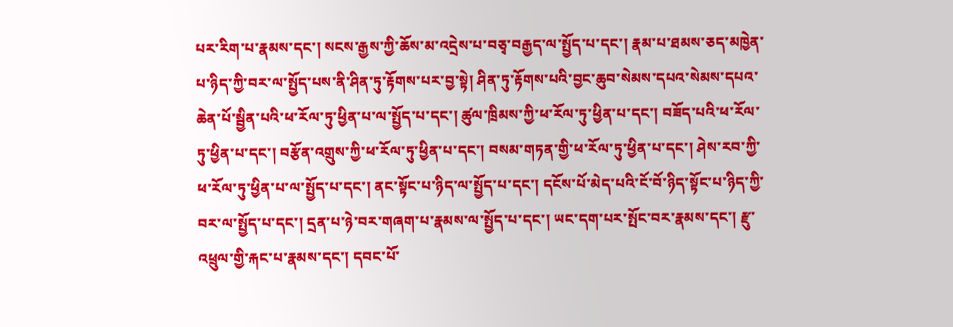པར་རིག་པ་རྣམས་དང་། སངས་རྒྱས་ཀྱི་ཆོས་མ་འདྲེས་པ་བཅྭ་བརྒྱད་ལ་སྤྱོད་པ་དང་། རྣམ་པ་ཐམས་ཅད་མཁྱེན་པ་ཉིད་ཀྱི་བར་ལ་སྤྱོད་པས་ནི་ཤིན་ཏུ་རྟོགས་པར་བྱ་སྟེ། ཤིན་ཏུ་རྟོགས་པའི་བྱང་ཆུབ་སེམས་དཔའ་སེམས་དཔའ་ཆེན་པོ་སྦྱིན་པའི་ཕ་རོལ་ཏུ་ཕྱིན་པ་ལ་སྤྱོད་པ་དང་། ཚུལ་ཁྲིམས་ཀྱི་ཕ་རོལ་ཏུ་ཕྱིན་པ་དང་། བཟོད་པའི་ཕ་རོལ་ཏུ་ཕྱིན་པ་དང་། བརྩོན་འགྲུས་ཀྱི་ཕ་རོལ་ཏུ་ཕྱིན་པ་དང་། བསམ་གཏན་གྱི་ཕ་རོལ་ཏུ་ཕྱིན་པ་དང་། ཤེས་རབ་ཀྱི་ཕ་རོལ་ཏུ་ཕྱིན་པ་ལ་སྤྱོད་པ་དང་། ནང་སྟོང་པ་ཉིད་ལ་སྤྱོད་པ་དང་། དངོས་པོ་མེད་པའི་ངོ་བོ་ཉིད་སྟོང་པ་ཉིད་ཀྱི་བར་ལ་སྤྱོད་པ་དང་། དྲན་པ་ཉེ་བར་གཞག་པ་རྣམས་ལ་སྤྱོད་པ་དང་། ཡང་དག་པར་སྤོང་བར་རྣམས་དང་། རྫུ་འཕྲུལ་གྱི་རྐང་པ་རྣམས་དང་། དབང་པོ་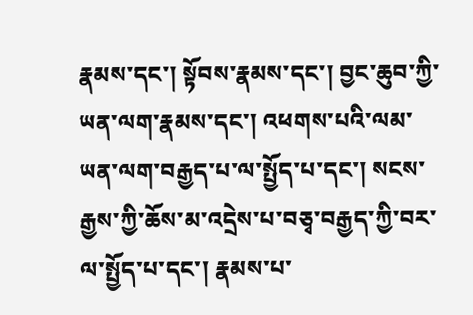རྣམས་དང་། སྟོབས་རྣམས་དང་། བྱང་ཆུབ་ཀྱི་ཡན་ལག་རྣམས་དང་། འཕགས་པའི་ལམ་ཡན་ལག་བརྒྱད་པ་ལ་སྤྱོད་པ་དང་། སངས་རྒྱས་ཀྱི་ཆོས་མ་འདྲེས་པ་བཅྭ་བརྒྱད་ཀྱི་བར་ལ་སྤྱོད་པ་དང་། རྣམས་པ་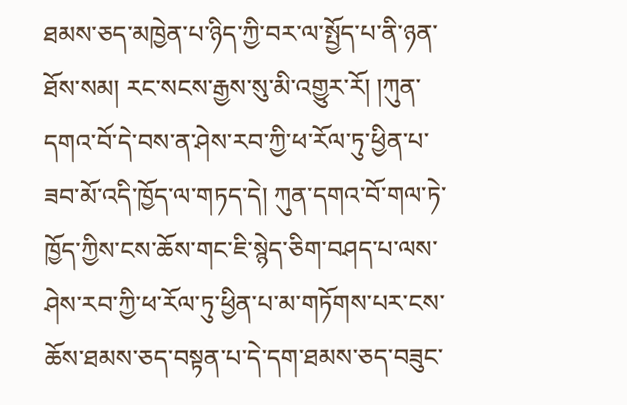ཐམས་ཅད་མཁྱེན་པ་ཉིད་ཀྱི་བར་ལ་སྤྱོད་པ་ནི་ཉན་ཐོས་སམ། རང་སངས་རྒྱས་སུ་མི་འགྱུར་རོ། །ཀུན་དགའ་བོ་དེ་བས་ན་ཤེས་རབ་ཀྱི་ཕ་རོལ་ཏུ་ཕྱིན་པ་ཟབ་མོ་འདི་ཁྱོད་ལ་གཏད་དེ། ཀུན་དགའ་བོ་གལ་ཏེ་ཁྱོད་ཀྱིས་ངས་ཆོས་གང་ཇི་སྙེད་ཅིག་བཤད་པ་ལས་ཤེས་རབ་ཀྱི་ཕ་རོལ་ཏུ་ཕྱིན་པ་མ་གཏོགས་པར་ངས་ཆོས་ཐམས་ཅད་བསྟན་པ་དེ་དག་ཐམས་ཅད་བཟུང་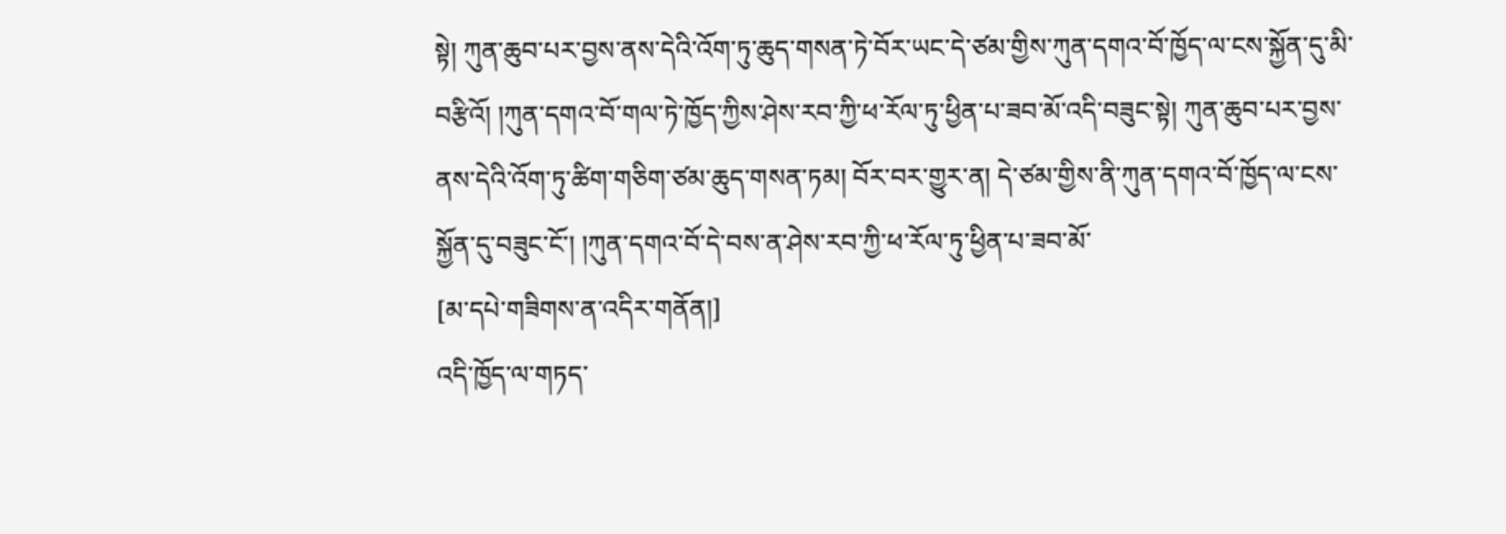སྟེ། ཀུན་ཆུབ་པར་བྱས་ནས་དེའི་འོག་ཏུ་ཆུད་གསན་ཏེ་བོར་ཡང་དེ་ཙམ་གྱིས་ཀུན་དགའ་བོ་ཁྱོད་ལ་ངས་སྐྱོན་དུ་མི་བརྩིའོ། །ཀུན་དགའ་བོ་གལ་ཏེ་ཁྱོད་ཀྱིས་ཤེས་རབ་ཀྱི་ཕ་རོལ་ཏུ་ཕྱིན་པ་ཟབ་མོ་འདི་བཟུང་སྟེ། ཀུན་ཆུབ་པར་བྱས་ནས་དེའི་འོག་ཏུ་ཚིག་གཅིག་ཙམ་ཆུད་གསན་ཏམ། བོར་བར་གྱུར་ན། དེ་ཙམ་གྱིས་ནི་ཀུན་དགའ་བོ་ཁྱོད་ལ་ངས་སྐྱོན་དུ་བཟུང་ངོ་། །ཀུན་དགའ་བོ་དེ་བས་ན་ཤེས་རབ་ཀྱི་ཕ་རོལ་ཏུ་ཕྱིན་པ་ཟབ་མོ་
[མ་དཔེ་གཟིགས་ན་འདིར་གནོན།]
འདི་ཁྱོད་ལ་གཏད་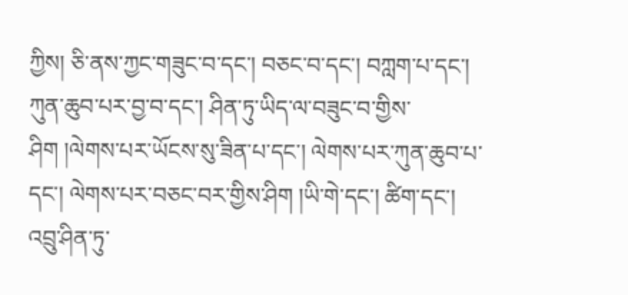ཀྱིས། ཅི་ནས་ཀྱང་གཟུང་བ་དང་། བཅང་བ་དང་། བཀླག་པ་དང་། ཀུན་ཆུབ་པར་བྱ་བ་དང་། ཤིན་ཏུ་ཡིད་ལ་བཟུང་བ་གྱིས་ཤིག །ལེགས་པར་ཡོངས་སུ་ཟིན་པ་དང་། ལེགས་པར་ཀུན་ཆུབ་པ་དང་། ལེགས་པར་བཅང་བར་གྱིས་ཤིག །ཡི་གེ་དང་། ཚིག་དང་། འབྲུ་ཤིན་ཏུ་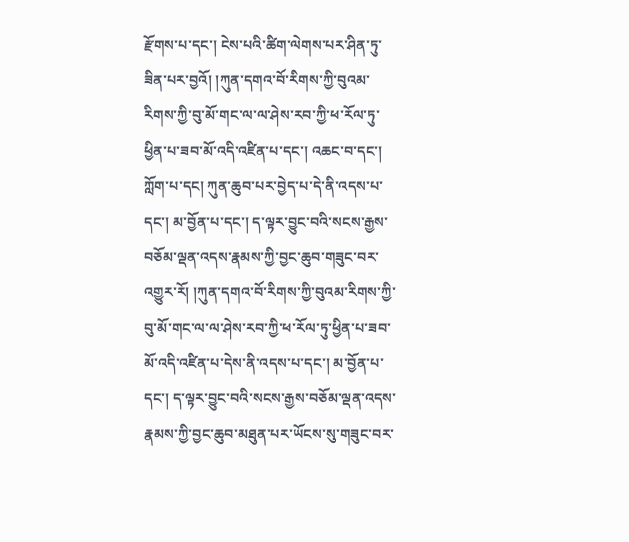རྫོགས་པ་དང་། ངེས་པའི་ཚིག་ལེགས་པར་ཤིན་ཏུ་ཟིན་པར་བྱའོ། །ཀུན་དགའ་བོ་རིགས་ཀྱི་བུའམ་རིགས་ཀྱི་བུ་མོ་གང་ལ་ལ་ཤེས་རབ་ཀྱི་ཕ་རོལ་ཏུ་ཕྱིན་པ་ཟབ་མོ་འདི་འཛིན་པ་དང་། འཆང་བ་དང་། ཀློག་པ་དང། ཀུན་ཆུབ་པར་བྱེད་པ་དེ་ནི་འདས་པ་དང་། མ་བྱོན་པ་དང་། ད་ལྟར་བྱུང་བའི་སངས་རྒྱས་བཅོམ་ལྡན་འདས་རྣམས་ཀྱི་བྱང་ཆུབ་གཟུང་བར་འགྱུར་རོ། །ཀུན་དགའ་བོ་རིགས་ཀྱི་བུའམ་རིགས་ཀྱི་བུ་མོ་གང་ལ་ལ་ཤེས་རབ་ཀྱི་ཕ་རོལ་ཏུ་ཕྱིན་པ་ཟབ་མོ་འདི་འཛིན་པ་དེས་ནི་འདས་པ་དང་། མ་བྱོན་པ་དང་། ད་ལྟར་བྱུང་བའི་སངས་རྒྱས་བཅོམ་ལྡན་འདས་རྣམས་ཀྱི་བྱང་ཆུབ་མཐུན་པར་ཡོངས་སུ་གཟུང་བར་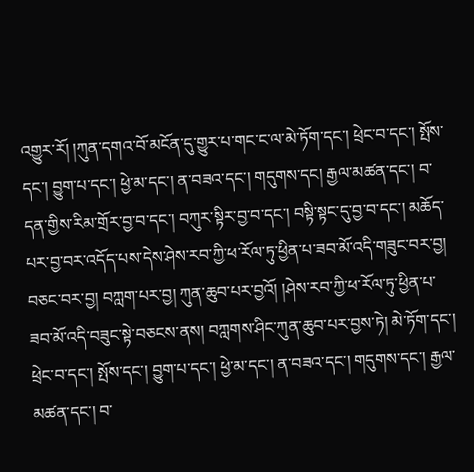འགྱུར་རོ། །ཀུན་དགའ་བོ་མངོན་དུ་གྱུར་པ་གང་ང་ལ་མེ་ཏོག་དང་། ཕྲེང་བ་དང་། སྤོས་དང་། བྱུག་པ་དང་། ཕྱེ་མ་དང་། ན་བཟའ་དང་། གདུགས་དང། རྒྱལ་མཚན་དང་། བ་དན་གྱིས་རིམ་གྲོར་བྱ་བ་དང་། བཀུར་སྟིར་བྱ་བ་དང་། བསྟི་སྟང་དུ་བྱ་བ་དང་། མཆོད་པར་བྱ་བར་འདོད་པས་དེས་ཤེས་རབ་ཀྱི་ཕ་རོལ་ཏུ་ཕྱིན་པ་ཟབ་མོ་འདི་གཟུང་བར་བྱ། བཅང་བར་བྱ། བཀླག་པར་བྱ། ཀུན་ཆུབ་པར་བྱའོ། །ཤེས་རབ་ཀྱི་ཕ་རོལ་ཏུ་ཕྱིན་པ་ཟབ་མོ་འདི་བཟུང་སྟེ་བཅངས་ནས། བཀླགས་ཤིང་ཀུན་ཆུབ་པར་བྱས་ཏེ། མེ་ཏོག་དང་། ཕྲེང་བ་དང་། སྤོས་དང་། བྱུག་པ་དང་། ཕྱེ་མ་དང་། ན་བཟའ་དང་། གདུགས་དང་། རྒྱལ་མཚན་དང་། བ་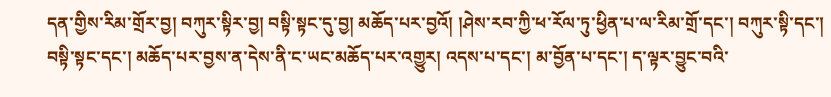དན་གྱིས་རིམ་གྲོར་བྱ། བཀུར་སྟིར་བྱ། བསྟི་སྟང་དུ་བྱ། མཆོད་པར་བྱའོ། །ཤེས་རབ་ཀྱི་ཕ་རོལ་ཏུ་ཕྱིན་པ་ལ་རིམ་གྲོ་དང་། བཀུར་སྟི་དང་། བསྟི་སྟང་དང་། མཆོད་པར་བྱས་ན་དེས་ནི་ང་ཡང་མཆོད་པར་འགྱུར། འདས་པ་དང་། མ་བྱོན་པ་དང་། ད་ལྟར་བྱུང་བའི་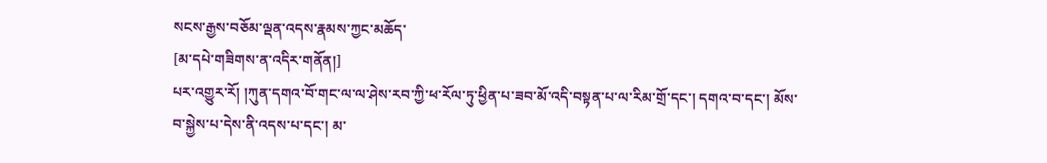སངས་རྒྱས་བཅོམ་ལྡན་འདས་རྣམས་ཀྱང་མཆོད་
[མ་དཔེ་གཟིགས་ན་འདིར་གནོན།]
པར་འགྱུར་རོ། །ཀུན་དགའ་བོ་གང་ལ་ལ་ཤེས་རབ་ཀྱི་ཕ་རོལ་ཏུ་ཕྱིན་པ་ཟབ་མོ་འདི་བསྟན་པ་ལ་རིམ་གྲོ་དང་། དགའ་བ་དང་། མོས་བ་སྐྱེས་པ་དེས་ནི་འདས་པ་དང་། མ་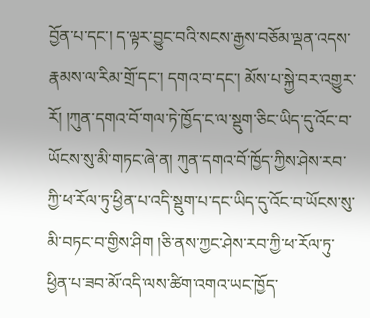བྱོན་པ་དང་། ད་ལྟར་བྱུང་བའི་སངས་རྒྱས་བཅོམ་ལྡན་འདས་རྣམས་ལ་རིམ་གྲོ་དང་། དགའ་བ་དང་། མོས་པ་སྐྱེ་བར་འགྱུར་རོ། །ཀུན་དགའ་བོ་གལ་ཏེ་ཁྱོད་ང་ལ་སྡུག་ཅིང་ཡིད་དུ་འོང་བ་ཡོངས་སུ་མི་གཏང་ཞེ་ན། ཀུན་དགའ་བོ་ཁྱོད་ཀྱིས་ཤེས་རབ་ཀྱི་ཕ་རོལ་ཏུ་ཕྱིན་པ་འདི་སྡུག་པ་དང་ཡིད་དུ་འོང་བ་ཡོངས་སུ་མི་བཏང་བ་གྱིས་ཤིག །ཅི་ནས་ཀྱང་ཤེས་རབ་ཀྱི་ཕ་རོལ་ཏུ་ཕྱིན་པ་ཟབ་མོ་འདི་ལས་ཚིག་འགའ་ཡང་ཁྱོད་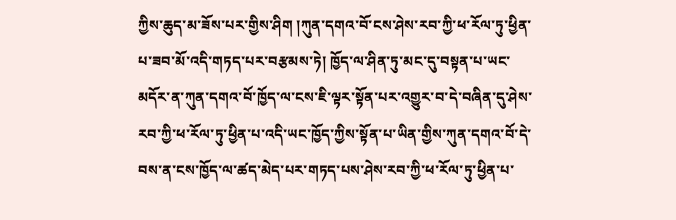ཀྱིས་ཆུད་མ་ཟོས་པར་གྱིས་ཤིག །ཀུན་དགའ་བོ་ངས་ཤེས་རབ་ཀྱི་ཕ་རོལ་ཏུ་ཕྱིན་པ་ཟབ་མོ་འདི་གཏད་པར་བརྩམས་ཏེ། ཁྱོད་ལ་ཤིན་ཏུ་མང་དུ་བསྟན་པ་ཡང་མདོར་ན་ཀུན་དགའ་བོ་ཁྱོད་ལ་ངས་ཇི་ལྟར་སྟོན་པར་འགྱུར་བ་དེ་བཞིན་དུ་ཤེས་རབ་ཀྱི་ཕ་རོལ་ཏུ་ཕྱིན་པ་འདི་ཡང་ཁྱོད་ཀྱིས་སྟོན་པ་ཡིན་གྱིས་ཀུན་དགའ་བོ་དེ་བས་ན་ངས་ཁྱོད་ལ་ཚད་མེད་པར་གཏད་པས་ཤེས་རབ་ཀྱི་ཕ་རོལ་ཏུ་ཕྱིན་པ་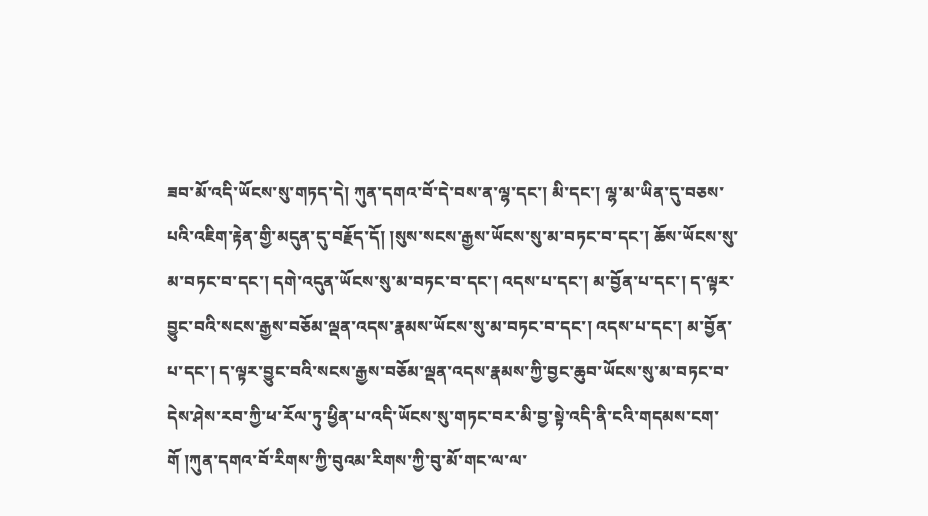ཟབ་མོ་འདི་ཡོངས་སུ་གཏད་དེ། ཀུན་དགའ་བོ་དེ་བས་ན་ལྷ་དང་། མི་དང་། ལྷ་མ་ཡིན་དུ་བཅས་པའི་འཇིག་རྟེན་གྱི་མདུན་དུ་བརྗོད་དོ། །སུས་སངས་རྒྱས་ཡོངས་སུ་མ་བཏང་བ་དང་། ཆོས་ཡོངས་སུ་མ་བཏང་བ་དང་། དགེ་འདུན་ཡོངས་སུ་མ་བཏང་བ་དང་། འདས་པ་དང་། མ་བྱོན་པ་དང་། ད་ལྟར་བྱུང་བའི་སངས་རྒྱས་བཅོམ་ལྡན་འདས་རྣམས་ཡོངས་སུ་མ་བཏང་བ་དང་། འདས་པ་དང་། མ་བྱོན་པ་དང་། ད་ལྟར་བྱུང་བའི་སངས་རྒྱས་བཅོམ་ལྡན་འདས་རྣམས་ཀྱི་བྱང་ཆུབ་ཡོངས་སུ་མ་བཏང་བ་དེས་ཤེས་རབ་ཀྱི་ཕ་རོལ་ཏུ་ཕྱིན་པ་འདི་ཡོངས་སུ་གཏང་བར་མི་བྱ་སྟེ་འདི་ནི་ངའི་གདམས་ངག་གོ །ཀུན་དགའ་བོ་རིགས་ཀྱི་བུའམ་རིགས་ཀྱི་བུ་མོ་གང་ལ་ལ་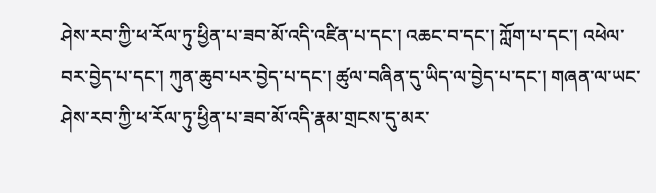ཤེས་རབ་ཀྱི་ཕ་རོལ་ཏུ་ཕྱིན་པ་ཟབ་མོ་འདི་འཛིན་པ་དང་། འཆང་བ་དང་། ཀློག་པ་དང་། འཕེལ་བར་བྱེད་པ་དང་། ཀུན་ཆུབ་པར་བྱེད་པ་དང་། ཚུལ་བཞིན་དུ་ཡིད་ལ་བྱེད་པ་དང་། གཞན་ལ་ཡང་ཤེས་རབ་ཀྱི་ཕ་རོལ་ཏུ་ཕྱིན་པ་ཟབ་མོ་འདི་རྣམ་གྲངས་དུ་མར་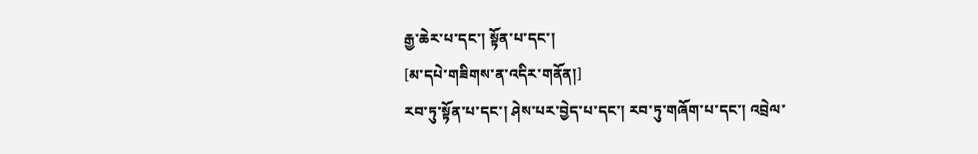རྒྱ་ཆེར་པ་དང་། སྟོན་པ་དང་།
[མ་དཔེ་གཟིགས་ན་འདིར་གནོན།]
རབ་ཏུ་སྟོན་པ་དང་། ཤེས་པར་བྱེད་པ་དང་། རབ་ཏུ་གཞོག་པ་དང་། འབྲེལ་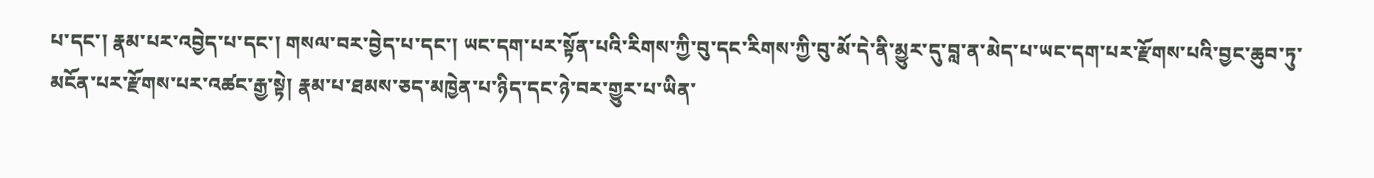པ་དང་། རྣམ་པར་འབྱེད་པ་དང་། གསལ་བར་བྱེད་པ་དང་། ཡང་དག་པར་སྟོན་པའི་རིགས་ཀྱི་བུ་དང་རིགས་ཀྱི་བུ་མོ་དེ་ནི་མྱུར་དུ་བླ་ན་མེད་པ་ཡང་དག་པར་རྫོགས་པའི་བྱང་ཆུབ་ཏུ་མངོན་པར་རྫོགས་པར་འཚང་རྒྱ་སྟེ། རྣམ་པ་ཐམས་ཅད་མཁྱེན་པ་ཉིད་དང་ཉེ་བར་གྱུར་པ་ཡིན་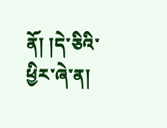ནོ། །དེ་ཅིའི་ཕྱིར་ཞེ་ན།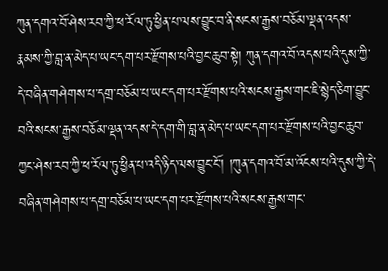ཀུན་དགའ་བོ་ཤེས་རབ་ཀྱི་ཕ་རོལ་ཏུ་ཕྱིན་པ་ལས་བྱུང་བ་ནི་སངས་རྒྱས་བཅོམ་ལྡན་འདས་རྣམས་ཀྱི་བླ་ན་མེད་པ་ཡང་དག་པར་རྫོགས་པའི་བྱང་ཆུབ་སྟེ། ཀུན་དགའ་བོ་འདས་པའི་དུས་ཀྱི་དེ་བཞིན་གཤེགས་པ་དགྲ་བཅོམ་པ་ཡང་དག་པར་རྫོགས་པའི་སངས་རྒྱས་གང་ཇི་སྙེད་ཅིག་བྱུང་བའི་སངས་རྒྱས་བཅོམ་ལྡན་འདས་དེ་དག་གི་བླ་ན་མེད་པ་ཡང་དག་པར་རྫོགས་པའི་བྱང་ཆུབ་ཀྱང་ཤེས་རབ་ཀྱི་ཕ་རོལ་ཏུ་ཕྱིན་པ་འདི་ཉིད་ལས་བྱུང་ངོ་། །ཀུན་དགའ་བོ་མ་འོངས་པའི་དུས་ཀྱི་དེ་བཞིན་གཤེགས་པ་དགྲ་བཅོམ་པ་ཡང་དག་པར་རྫོགས་པའི་སངས་རྒྱས་གང་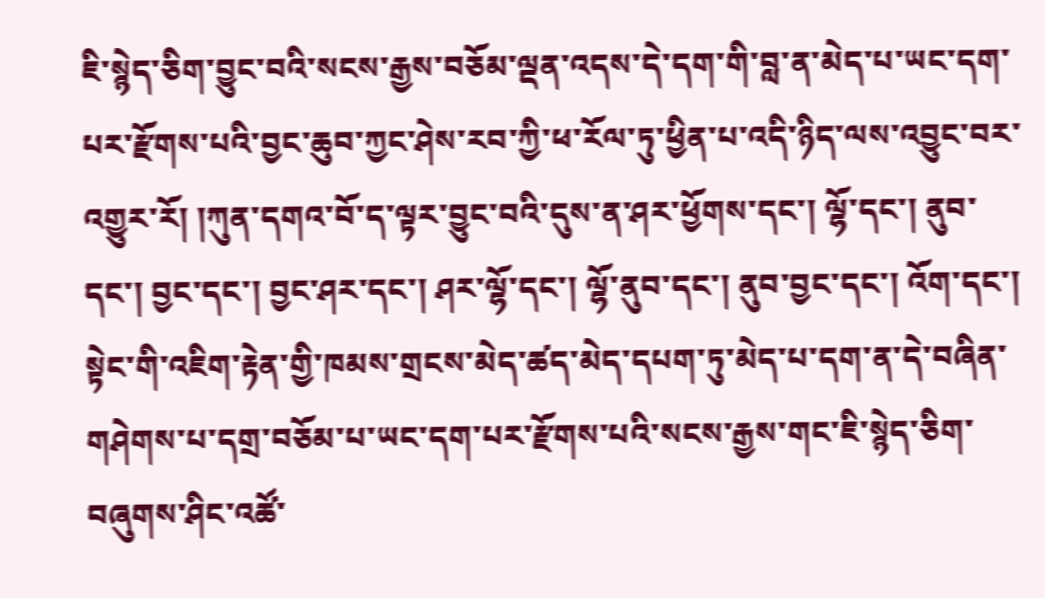ཇི་སྙེད་ཅིག་བྱུང་བའི་སངས་རྒྱས་བཅོམ་ལྡན་འདས་དེ་དག་གི་བླ་ན་མེད་པ་ཡང་དག་པར་རྫོགས་པའི་བྱང་ཆུབ་ཀྱང་ཤེས་རབ་ཀྱི་ཕ་རོལ་ཏུ་ཕྱིན་པ་འདི་ཉིད་ལས་འབྱུང་བར་འགྱུར་རོ། །ཀུན་དགའ་བོ་ད་ལྟར་བྱུང་བའི་དུས་ན་ཤར་ཕྱོགས་དང་། ལྷོ་དང་། ནུབ་དང་། བྱང་དང་། བྱང་ཤར་དང་། ཤར་ལྷོ་དང་། ལྷོ་ནུབ་དང་། ནུབ་བྱང་དང་། འོག་དང་། སྟེང་གི་འཇིག་རྟེན་གྱི་ཁམས་གྲངས་མེད་ཚད་མེད་དཔག་ཏུ་མེད་པ་དག་ན་དེ་བཞིན་གཤེགས་པ་དགྲ་བཅོམ་པ་ཡང་དག་པར་རྫོགས་པའི་སངས་རྒྱས་གང་ཇི་སྙེད་ཅིག་བཞུགས་ཤིང་འཚོ་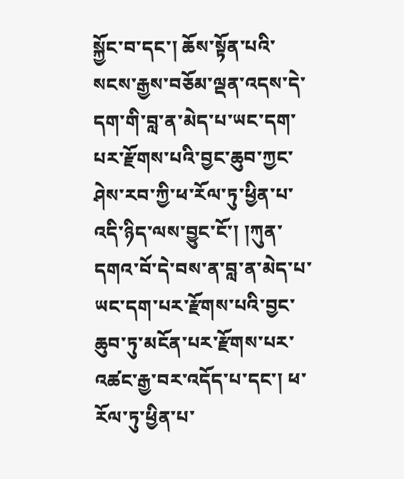སྐྱོང་བ་དང་། ཆོས་སྟོན་པའི་སངས་རྒྱས་བཅོམ་ལྡན་འདས་དེ་དག་གི་བླ་ན་མེད་པ་ཡང་དག་པར་རྫོགས་པའི་བྱང་ཆུབ་ཀྱང་ཤེས་རབ་ཀྱི་ཕ་རོལ་ཏུ་ཕྱིན་པ་འདི་ཉིད་ལས་བྱུང་ངོ་། །ཀུན་དགའ་བོ་དེ་བས་ན་བླ་ན་མེད་པ་ཡང་དག་པར་རྫོགས་པའི་བྱང་ཆུབ་ཏུ་མངོན་པར་རྫོགས་པར་འཚང་རྒྱ་བར་འདོད་པ་དང་། ཕ་རོལ་ཏུ་ཕྱིན་པ་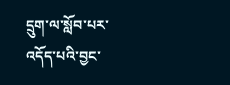དྲུག་ལ་སློབ་པར་འདོད་པའི་བྱང་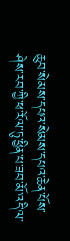ཆུབ་སེམས་དཔའ་སེམས་དཔའ་ཆེན་པོས་ཤེས་རབ་ཀྱི་ཕ་རོལ་ཏུ་ཕྱིན་པ་ཟབ་མོ་འདི་ལ་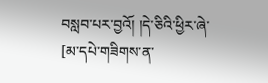བསླབ་པར་བྱའོ། །དེ་ཅིའི་ཕྱིར་ཞེ་
[མ་དཔེ་གཟིགས་ན་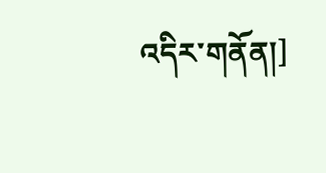འདིར་གནོན།]